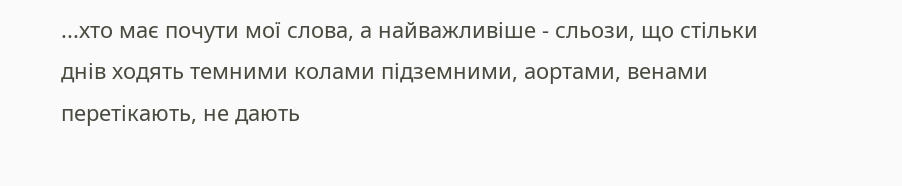...хто має почути мої слова, а найважливіше - сльози, що стільки днів ходять темними колами підземними, аортами, венами перетікають, не дають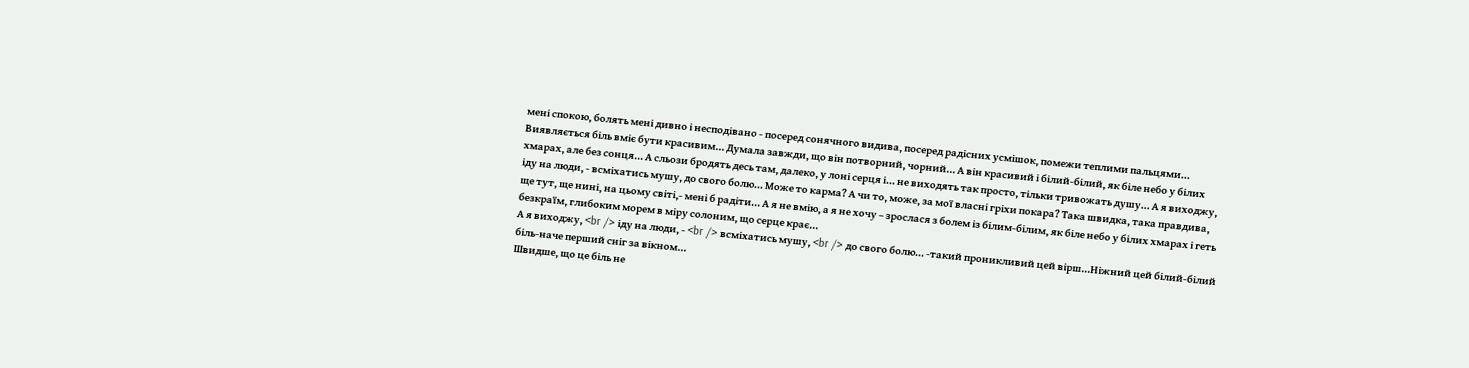мені спокою, болять мені дивно і несподівано - посеред сонячного видива, посеред радісних усмішок, помежи теплими пальцями...
Виявляється біль вміє бути красивим… Думала завжди, що він потворний, чорний… А він красивий і білий-білий, як біле небо у білих хмарах, але без сонця… А сльози бродять десь там, далеко, у лоні серця і… не виходять так просто, тільки тривожать душу... А я виходжу, іду на люди, - всміхатись мушу, до свого болю… Може то карма? А чи то, може, за мої власні гріхи покара? Така швидка, така правдива, ще тут, ще нині, на цьому світі,- мені б радіти… А я не вмію, а я не хочу – зрослася з болем із білим-білим, як біле небо у білих хмарах і геть безкраїм, глибоким морем в міру солоним, що серце крає…
А я виходжу, <br /> іду на люди, - <br /> всміхатись мушу, <br /> до свого болю… -такий проникливий цей вірш...Ніжний цей білий-білий біль-наче перший сніг за вікном...
Швидше, що це біль не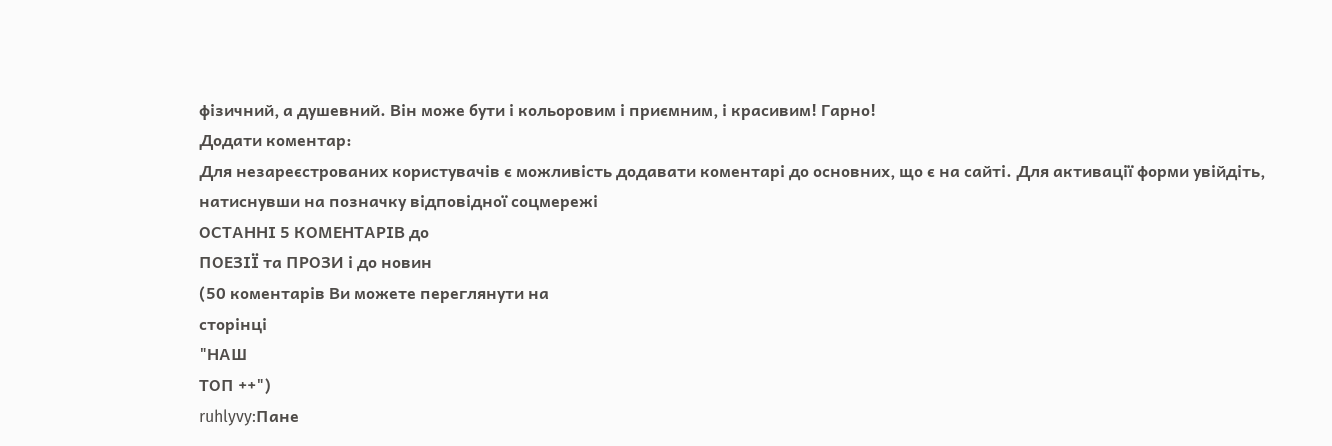фізичний, а душевний. Він може бути і кольоровим і приємним, і красивим! Гарно!
Додати коментар:
Для незареєстрованих користувачів є можливість додавати коментарі до основних, що є на сайті. Для активації форми увійдіть, натиснувши на позначку відповідної соцмережі
ОСТАННІ 5 КОМЕНТАРІВ до
ПОЕЗІЇ та ПРОЗИ і до новин
(50 коментарів Ви можете переглянути на
сторінці
"НАШ
ТОП ++")
ruhlyvy:Пане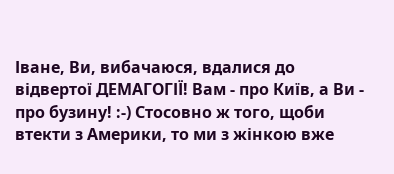Іване, Ви, вибачаюся, вдалися до відвертої ДЕМАГОГІЇ! Вам - про Київ, а Ви - про бузину! :-) Стосовно ж того, щоби втекти з Америки, то ми з жінкою вже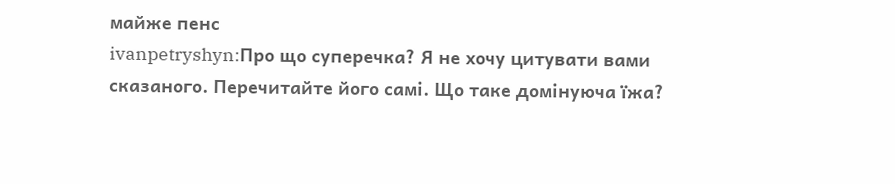майже пенс
ivanpetryshyn:Про що суперечка? Я не хочу цитувати вами сказаного. Перечитайте його самі. Що таке домінуюча їжа?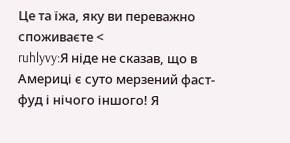Це та їжа, яку ви переважно споживаєте <
ruhlyvy:Я ніде не сказав, що в Америці є суто мерзений фаст-фуд і нічого іншого! Я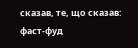сказав, те, що сказав: фаст-фуд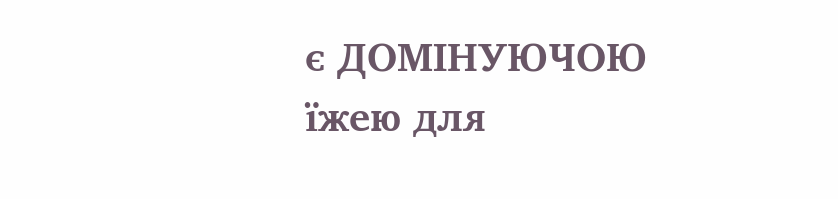є ДОМІНУЮЧОЮ їжею для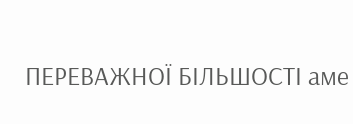ПЕРЕВАЖНОЇ БІЛЬШОСТІ аме